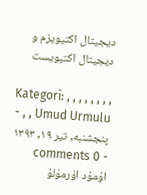دیجیتال اکتیویزم و دیجیتال اکتیویست

Kategori: , , , , , , , , , , Umud Urmulu - پنجشنبه, تیر ۱۹, ۱۳۹۳ - 0 comments
اۇمۇد اۇرمۇلۇ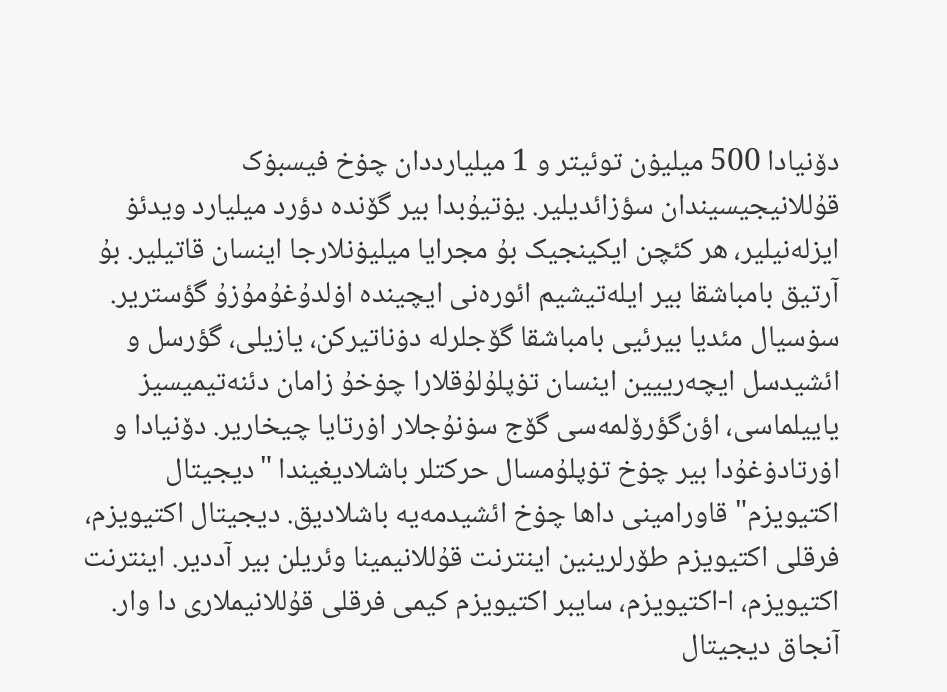دۆنیادا 500 میلیۏن توئیتر و 1 میلیارددان چۏخ فیسبۏک قۇللانیجیسیندان سؤزائدیلیر. یۏتیۇبدا بیر گۆنده دؤرد میلیارد ویدئۏ ایزله‌نیلیر، هر کئچن ایکینجیک بۇ مجرایا میلیۏنلارجا اینسان قاتیلیر. بۇ آرتیق بامباشقا بیر ایله‌تیشیم ائوره‌نی ایچینده اۏلدۇغۇمۇزۇ گؤستریر. سۏسیال مئدیا بیرئیی بامباشقا گۆجلرله دۏناتیرکن، یازیلی، گؤرسل و ائشیدسل ایچه‌رییین اینسان تۏپلۇلۇقلارا چۏخۇ زامان دئنه‌تیمیسیز یاییلماسی، اؤن‌گؤرۆلمه‌سی گۆج سۏنۇجلار اۏرتایا چیخاریر. دۆنیادا و اۏرتادۏغۇدا بیر چۏخ تۏپلۇمسال حرکتلر باشلادیغیندا "دیجیتال اکتیویزم" قاورامینی داها چۏخ ائشیدمه‌یه باشلادیق. دیجیتال اکتیویزم، فرقلی اکتیویزم طۆرلرینین اینترنت قۇللانیمینا وئریلن بیر آددیر. اینترنت اکتیویزم، ا-اکتیویزم، سایبر اکتیویزم کیمی فرقلی قۇللانیملاری دا وار. آنجاق دیجیتال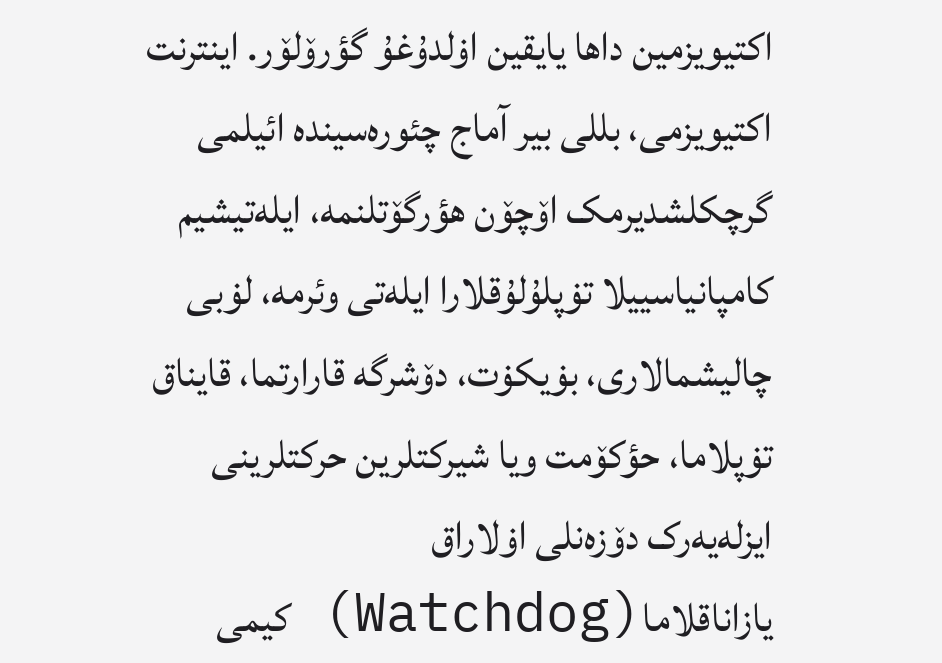اکتیویزمین داها یایقین اۏلدۇغۇ گؤرۆلۆر. اینترنت اکتیویزمی، بللی بیر آماج چئوره‌سینده ائیلمی گرچکلشدیرمک اۆچۆن هؤرگۆتلنمه، ایله‌تیشیم کامپانیاسییلا تۏپلۇلۇقلارا ایله‌تی وئرمه، لۏبی چالیشمالاری، بۏیکۏت، دۆشرگه قارارتما، قایناق تۏپلاما، حؤکۆمت ویا شیرکتلرین حرکتلرینی ایزله‌یه‌رک دۆزه‌نلی اۏلاراق یازاناقلاما(Watchdog) کیمی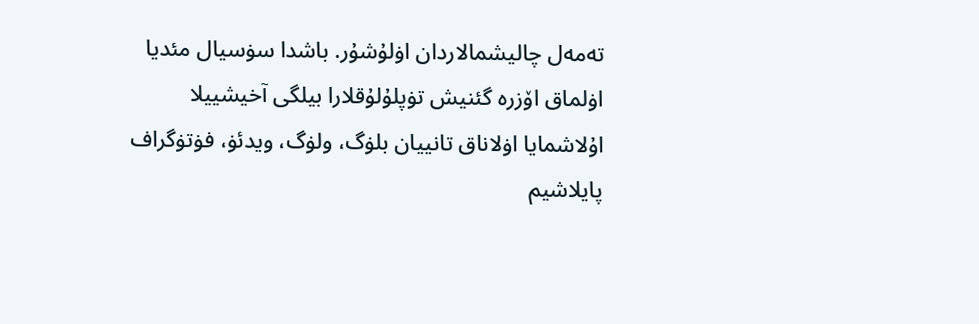ته‌مه‌ل چالیشمالاردان اۏلۇشۇر. باشدا سۏسیال مئدیا اۏلماق اۆزره گئنیش تۏپلۇلۇقلارا بیلگی آخیشییلا اۇلاشمایا اۏلاناق تانییان بلۏگ، ولۏگ، ویدئۏ، فۏتۏگراف پایلاشیم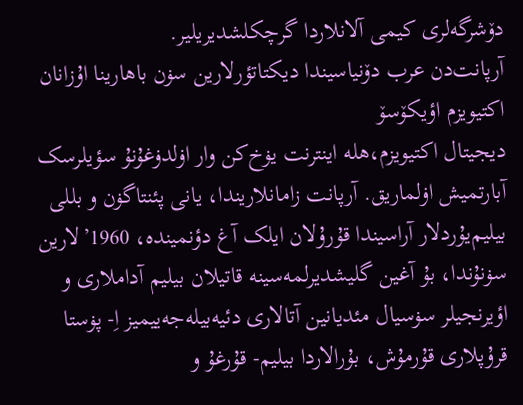دۆشرگه‌لری کیمی آلانلاردا گرچکلشدیریلیر.
آرپانت‌دن عرب دۆنیاسیندا دیکتاتؤرلارین سۏن باهارینا اۇزانان اکتیویزم اؤیکۆسۆ
دیجیتال اکتیویزم،هله اینترنت یۏخ‌کن وار اۏلدۏغۇنۇ سؤیلرسک آبارتمیش اۏلماریق. آرپانت زامانلاریندا، یانی پئنتاگۏن و بللی بیلیم‌یۇردلار آراسیندا قۇرۇلان ایلک آغ دؤنمینده، 1960’لارین سۏنۇندا، بۇ آغین گلیشدیرلمه‌سینه قاتیلان بیلیم آداملاری و اؤیرنجیلر سۏسیال مئدیانین آتالاری دئیه‌بیله‌جه‌ییمیز اِ- پۏستا قرۇپلاری قۇرمۇش، بۇرالاردا بیلیم- قۇرغۇ و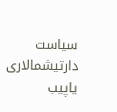سیاست دارتیشمالاری یاپیب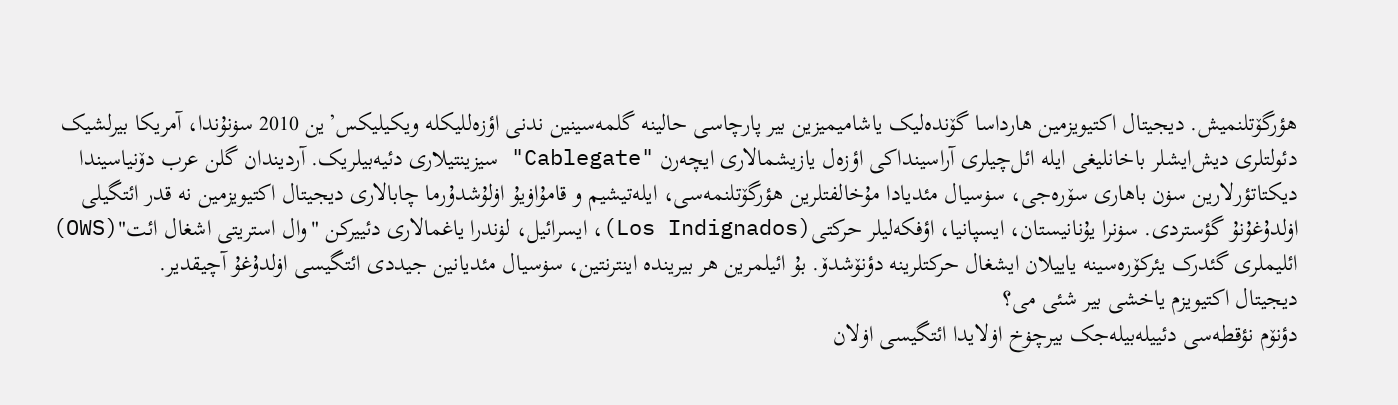هؤرگۆتلنمیش. دیجیتال اکتیویزمین هارداسا گۆنده‌لیک یاشامیمیزین بیر پارچاسی حالینه گلمه‌سینین ندنی اؤزه‌للیکله ویکیلیکس’ین 2010 سۏنۇندا، آمریکا بیرلشیک دئولتلری دیش‌ایشلر باخانلیغی ایله ائل‌چیلری آراسینداکی اؤزه‌ل یازیشمالاری ایچه‌رن "Cablegate" سیزینتیلاری دئیه‌بیلریک. آردیندان گلن عرب دۆنیاسیندا دیکتاتؤرلارین سۏن باهاری سۆره‌جی، سۏسیال مئدیادا مۇخالفتلرین هؤرگۆتلنمه‌سی، ایله‌تیشیم و قامۇ‌اۏیۇ اۏلۇشدۇرما چابالاری دیجیتال اکتیویزمین نه قدر ائتگیلی اۏلدۇغۇنۇ گؤستردی. سۏنرا یۇنانیستان، ایسپانیا، اؤفکه‌لیلر حرکتی(Los Indignados)، ایسرائیل، لۏندرا یاغمالاری دئییرکن "وال استریتی اشغال ائت"(OWS) ائلیملری گئدرک یئر‌کۆره‌سینه‌ یاییلان ایشغال حرکتلرینه دؤنۆشدۆ. بۇ ائیلمرین هر بیرینده اینترنتین، سۏسیال مئدیانین جیددی ائتگیسی اۏلدۇغۇ آچیقدیر.
دیجیتال اکتیویزم یاخشی بیر شئی می؟
دؤنۆم نؤقطه‌سی دئییله‌بیله‌جک بیرچۏخ اۏلایدا ائتگیسی اۏلان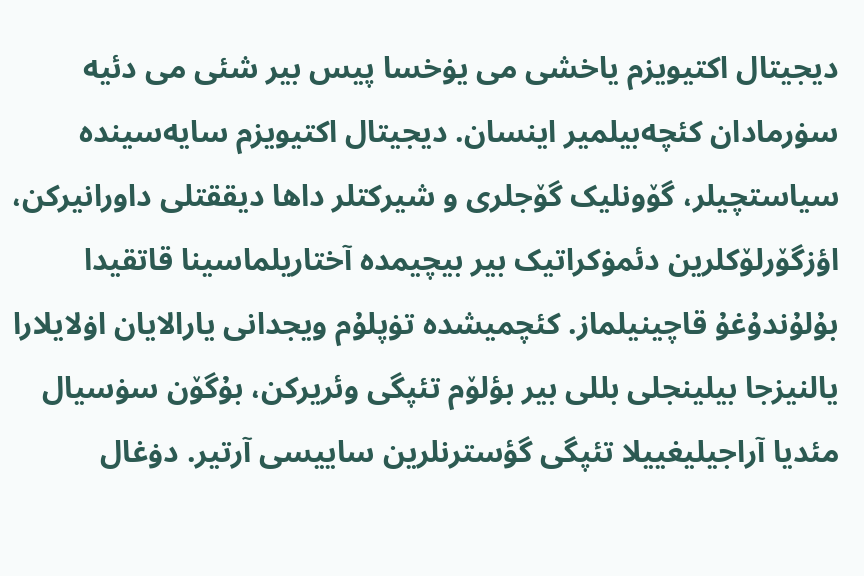دیجیتال اکتیویزم یاخشی می یۏخسا پیس بیر شئی می دئیه سۏرمادان کئچه‌بیلمیر اینسان. دیجیتال اکتیویزم سایه‌سینده سیاستچیلر، گۆونلیک گۆجلری و شیرکتلر داها دیققتلی داورانیرکن، اؤزگۆرلۆکلرین دئمۏکراتیک بیر بیچیمده آختاریلماسینا قاتقیدا بۇلۇندۇغۇ قاچینیلماز. کئچمیشده تۏپلۇم ویجدانی یارالایان اۏلایلارا یالنیزجا بیلینجلی بللی بیر بؤلۆم تئپگی وئریرکن، بۇگۆن سۏسیال مئدیا آراجیلیغییلا تئپگی گؤسترنلرین ساییسی آرتیر. دۏغال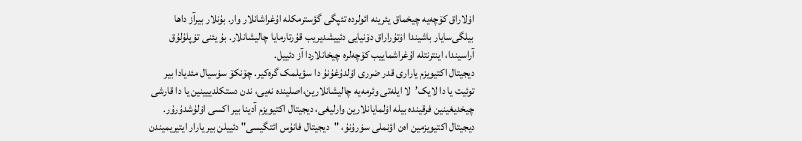اۏلاراق کۆچه‌یه چیخماق یئرینه ائولرده تئپگی گؤسترمکله اۇغراشانلار وار. بۇنلار بیرآز داها بیلگی‌سایار باشیندا اۏتۇراراق دۆنیایی دئییشدیریب قۇرتارمایا چالیشانلار. بۇ یئنی تۏپلۇلۇق آراسیندا، اینترنتله اۇغراشماییب کۆچه‌لره چیخانلاردا آز دئییل.
دیجیتال اکتیویزم یاراری قدر ضرری اۏلدۇغۇنۇ دا سؤیلمک گره‌کیر. چۆنکۆ سۏسیال مئدیادا بیر توئیت یا دا لایک’لا ایله‌تی وئرمه‌یه چالیشانلارین،اصلینده نه‌یی، ندن دستکلدییینین یا دا قارشی چیخدیغینین فرقینده بیله اۏلمایانلارین وارلیغی، دیجیتال اکتیویزم آدینا بیر اکسی اۏلۇشدۇرۇر. دیجیتال اکتیویزمین اه‌ن اؤنملی سۏرۇنۇ، "دیجیتال فانۇس ائتگیسی" دئییلن بیر یارار ایتیریمیندن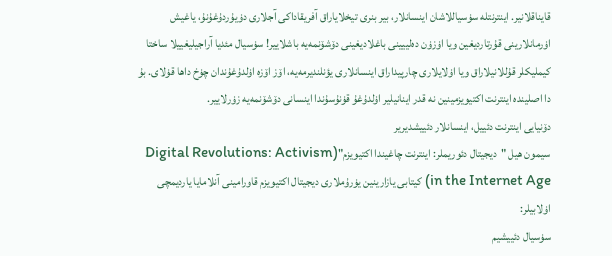قایناقلانیر. اینترنتله سۏسیاللاشان اینسانلار، بیر بنری تیخلایاراق آفریقاداکی آجلاری دۏیۇردۇغۇنۇ، یاغیش اۏرمانلارینی قۇرتاردیغین ویا اۏزۏن ده‌لییینی باغلادیغینی دۆشۆنمه‌یه باشلاییر! سۏسیال مئدیا آراجیلیغییلا ساختا کیملیکلر قۇللانیلاراق ویا اۏلایلاری چارپیداراق اینسانلاری یؤنلندیرمه‌یه، اۆز اۆزه اۏلدۇغۇندان چۏخ داها قۏلای. بۇ دا اصلینده اینترنت اکتیویزمینین نه قدر اینانیلیر اۏلدۇغۇ قۏنۇسۇندا اینسانی دۆشۆنمه‌یه زۏرلاییر.
دۆنیایی اینترنت دئییل، اینسانلار دئییشدیریر
سیمون هیل "دیجیتال دئوریملر: اینترنت چاغیندا اکتیویزم"(Digital Revolutions: Activism in the Internet Age) کیتابی یازارینین یۏرۇملاری دیجیتال اکتیویزم قاورامینی آنلامایا یاردیمچی اۏلابیلر:
سۏسیال دئییشیم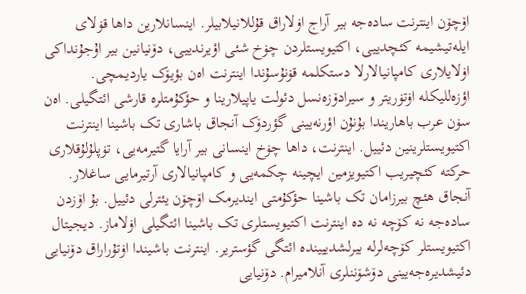اۆچۆن اینترنت ساده‌جه بیر آراج اۏلاراق قۇللانیلابیلر. اینسانلارین داها قۏلای ایله‌تیشیمه کئچدییی، اکتیویستلردن چۏخ شئی اؤیرندییی، دۆنیانین بیر اۇجۇنداکی اۏلایلاری کامپانیالارلا دستکلمه قۏنۇسۇندا اینترنت اه‌ن بؤیۆک یاردیمچی. اؤزه‌للیکله اۏتۏریتر و سیرادۆزه‌نسل دئولت یاپیلارینا و حؤکۇمتلره قارشی ائتگیلی. اه‌ن سۏن عرب باهاریندا بۇنۇن اؤرنه‌یینی گؤردۆک آنجاق باشاری تک باشینا اینترنت اکتیویستلرینین دئییل. اینترنت، داها چۏخ اینسانی بیر آرایا گتیرمه‌یی، تۏپلۇلۇقلاری حرکته کئچیریب اکتیویزمین ایچینه چکمه‌یی و کامپانیالاری آرتیرمایی ساغلار. آنجاق هئچ بیرزامان تک باشینا حؤکۇمتی ایندیرمک اۆچۆن یئترلی دئییل. بۇ اۆزدن ساده‌جه نه کۆچه نه ده اینترنت اکتیویستلری تک باشینا ائتگیلی اۏلاماز. دیجیتال اکتیویستلر کۆچه‌لرله بیرلشدییینده ائتگی گؤستریر. اینترنت باشیندا اۏتۇراراق دۆنیایی دئیشدیره‌جه‌یینی دۆشۆننلری آنلامیرام. دۆنیایی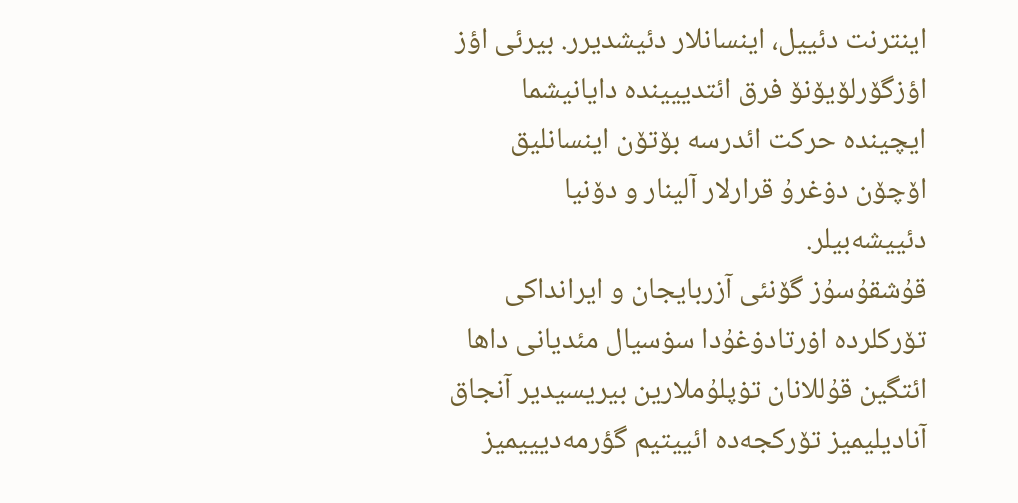اینترنت دئییل، اینسانلار دئیشدیرر. بیرئی اؤز اؤزگۆرلۆیۆنۆ فرق ائتدییینده دایانیشما ایچینده حرکت ائدرسه بۆتۆن اینسانلیق اۆچۆن دۏغرۇ قرارلار آلینار و دۆنیا دئییشه‌بیلر.
قۇشقۇسۇز گۆنئی آزربایجان و ایرانداکی تۆرکلرده اۏرتادۏغۇدا سۏسیال مئدیانی داها ائتگین قۇللانان تۏپلۇملارین بیریسیدیر آنجاق آنادیلیمیز تۆرکجه‌ده ائییتیم گؤرمه‌دیییمیز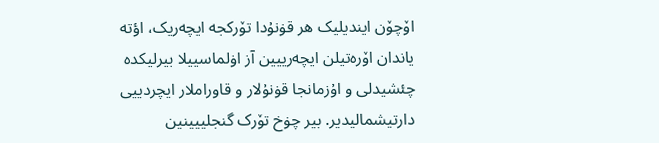اۆچۆن ایندیلیک هر قۏنۇدا تۆرکجه ایچه‌ریک، اؤته یاندان اۆره‌تیلن ایچه‌رییین آز اۏلماسییلا بیرلیکده چئشیدلی و اۇزمانجا قۏنۇلار و قاوراملار ایچردییی دارتیشمالیدیر. بیر چۏخ تۆرک گنجلییینین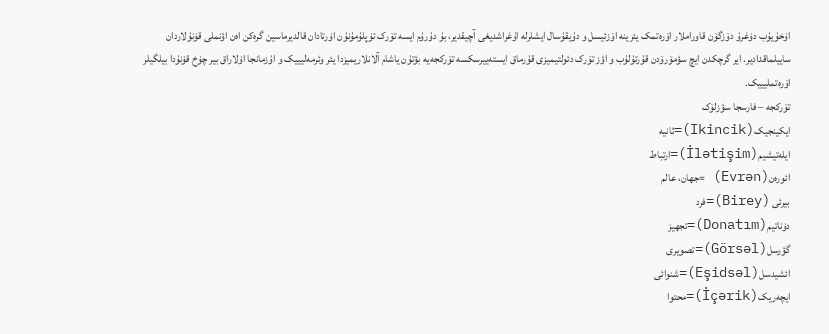اۏخۇیۇب دۏغرۇ دۆزگۆن قاوراملار اۆره‌تمک یئرینه اۆزئیسل و دۇیقۇسال ایشلرله اۇغراشدیغی آچیقدیر، بۇ دۇرۇم ایسه تۆرک تۏپلۇمۇنۇن اۏرتادان قالدیرماسین گره‌کن اه‌‌ن اؤنملی قۏنۇلاردان ساییلماقدادیر. ایر گرچکدن ایچ سؤمۆرۆدن قۇرتۇلۇب و اؤز تۆرک دئولتیمیزی قۇرماق ایسته‌ییرسکسه تۆرکجه‌یه بؤتۇن یاشام آلانلاریمیزدا یئر وئرمه‌لیییک و اۇزمانجا اۏلاراق بیر چۏخ قۏنۇدا بیلگیلر اۆره‌تملیییک.
تۆرکجه – فارسجا سؤزلۆک
ایکینجیک(Ikincik)=ثانیه
ایله‌تیشیم(İlətişim)=ارتباط
ائوره‌ن(Evrən) =جهان، عالم
بیرئی (Birey)=فرد
دۏناتیم(Donatım)=تجهیز
گؤرسل(Görsəl)=تصویری
ائشیدسل(Eşidsəl)=شنوائی
ایچه‌ریک(İçərik)=محتوا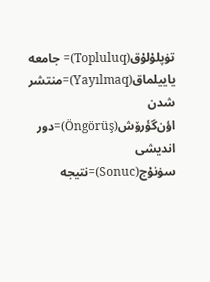تۏپلۇلۇق(Topluluq)= جامعه
یاییلماق(Yayılmaq)=منتشر شدن
اؤن‌گؤرۆش(Öngörüş)=دور اندیشی
سۏنۇج(Sonuc)=نتیجه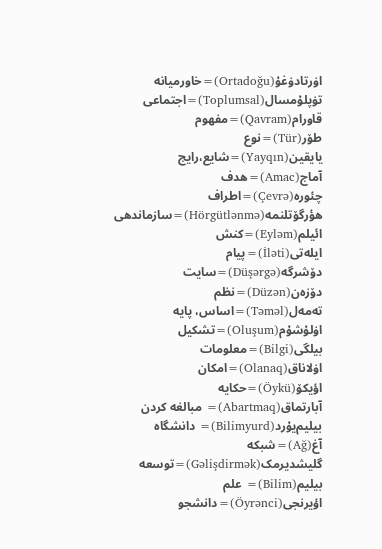اۏرتادۏغۇ(Ortadoğu)=خاورمیانه
تۏپلۇمسال(Toplumsal)=اجتماعی
قاورام(Qavram)=مفهوم
طۆر(Tür)=نوع
یایقین(Yayqın)=شایع،رایج
آماج(Amac)=هدف
چئوره(Çevrə)=اطراف
هؤرگۆتلنمه(Hörgütlənmə)=سازماندهی
ائیلم(Eyləm)=کنش
ایله‌تی(İləti)=پیام
دۆشرگه(Düşərgə)=سایت
دۆزه‌ن(Düzən)=نظم
ته‌مه‌ل(Təməl)=اساس، پایه
اۏلۇشۇم(Oluşum)=تشکیل
بیلگی(Bilgi)=معلومات
اۏلاناق(Olanaq)=امکان
اؤیکۆ(Öykü)=حکایه
آبارتماق(Abartmaq)= مبالغه کردن
بیلیم‌یۇرد(Bilimyurd)= دانشگاه
آغ(Ağ)=شبکه
گلیشدیرمک(Gəlişdirmək)=توسعه
بیلیم(Bilim)= علم
اؤیرنجی(Öyrənci)=دانشجو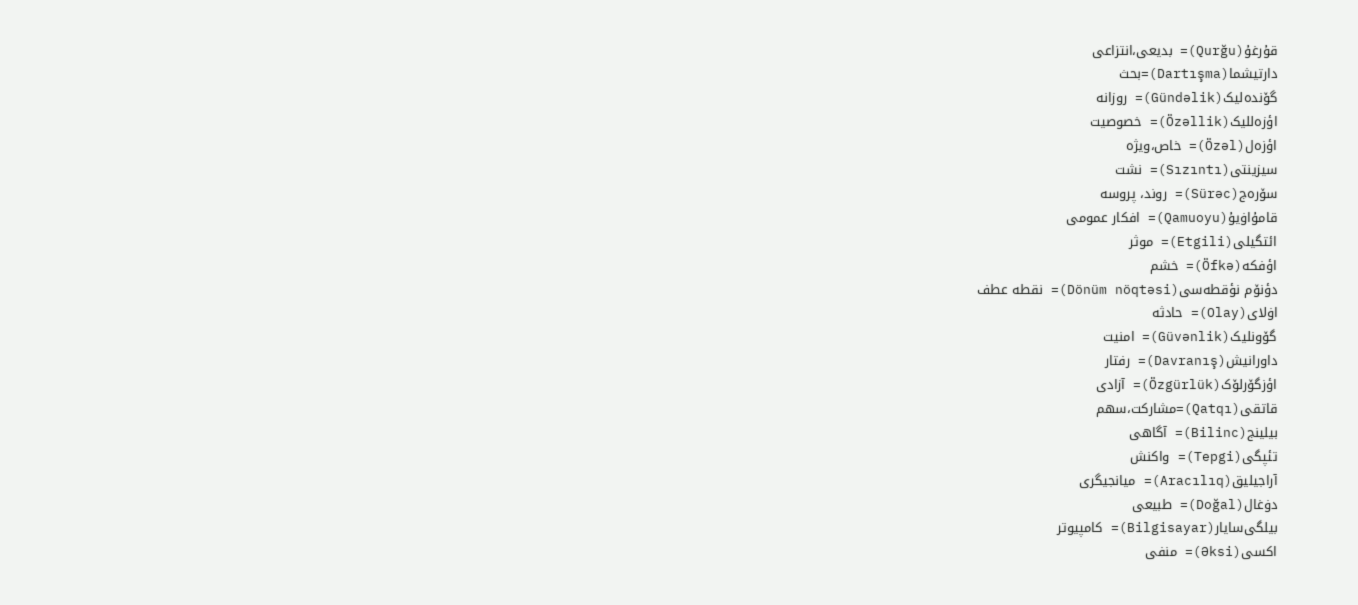قۇرغۇ(Qurğu)= بدیعی،انتزاعی
دارتیشما(Dartışma)=بحث
گۆنده‌لیک(Gündəlik)= روزانه
اؤزه‌للیک(Özəllik)= خصوصیت
اؤزه‌ل(Özəl)= خاص،ویژه
سیزینتی(Sızıntı)= نشت
سۆره‌ج(Sürəc)= روند، پروسه
قامۇ‌اۏیۇ(Qamuoyu)= افکار عمومی
ائتگیلی(Etgili)= موثر
اؤفکه(Öfkə)= خشم
دؤنۆم نؤقطه‌سی(Dönüm nöqtəsi)= نقطه عطف
اۏلای(Olay)= حادثه
گۆونلیک(Güvənlik)= امنیت
داورانیش(Davranış)= رفتار
اؤزگۆرلۆک(Özgürlük)= آزادی
قاتقی(Qatqı)=مشارکت،سهم
بیلینج(Bilinc)= آگاهی
تئپگی(Tepgi)= واکنش
آراجیلیق(Aracılıq)= میانجیگری
دۏغال(Doğal)= طبیعی
بیلگی‌سایار(Bilgisayar)= کامپیوتر
اکسی(Əksi)= منفی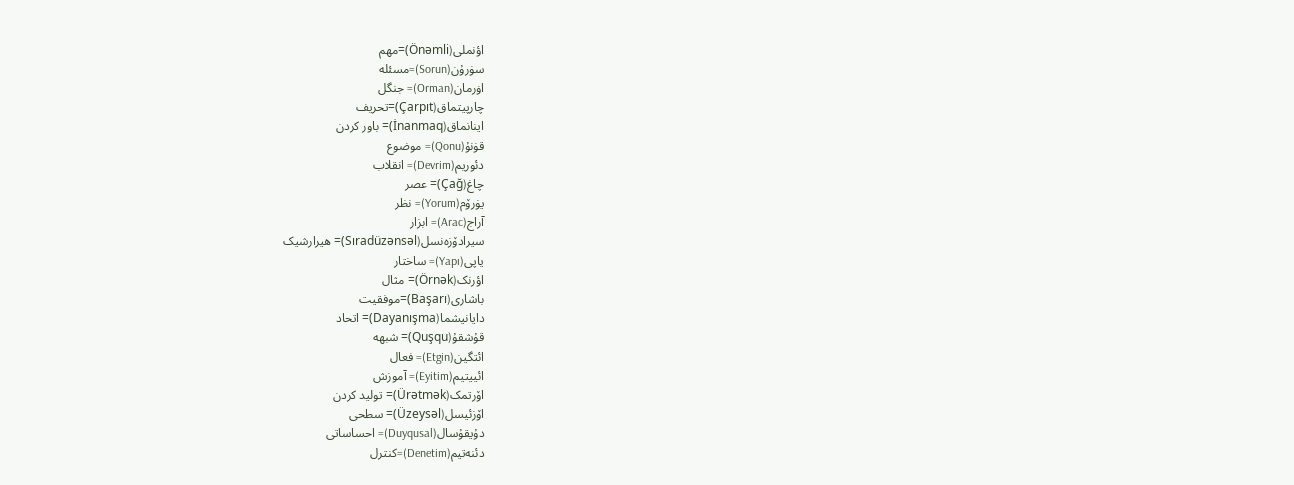اؤنملی(Önəmli)=مهم
سۏرۇن(Sorun)=مسئله
اۏرمان(Orman)= جنگل
چارپیتماق(Çarpıt)=تحریف
اینانماق(İnanmaq)= باور کردن
قۏنۇ(Qonu)= موضوع
دئوریم(Devrim)= انقلاب
چاغ(Çağ)= عصر
یۏرۆم(Yorum)= نظر
آراج(Arac)= ابزار
سیرادۆزه‌نسل(Sıradüzənsəl)= هیرارشیک
یاپی(Yapı)= ساختار
اؤرنک(Örnək)= مثال
باشاری(Başarı)=موفقیت
دایانیشما(Dayanışma)= اتحاد
قۇشقۇ(Quşqu)= شبهه
ائتگین(Etgin)= فعال
ائییتیم(Eyitim)= آموزش
اۆرتمک(Ürətmək)= تولید کردن
اۆزئیسل(Üzeysəl)= سطحی
دۇیقۇسال(Duyqusal)= احساساتی
دئنه‌تیم(Denetim)=کنترل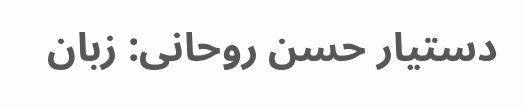دستیار حسن روحانی: زبان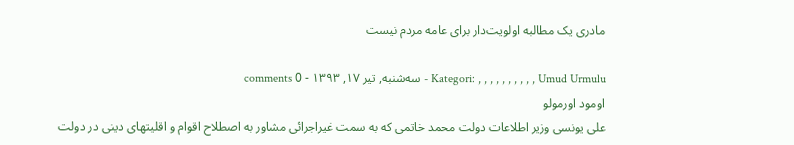مادری یک مطالبه اولویت‌دار برای عامه مردم نیست

Kategori: , , , , , , , , , , Umud Urmulu - سه‌شنبه, تیر ۱۷, ۱۳۹۳ - 0 comments
اومود اورمولو
علی یونسی وزیر اطلاعات دولت محمد خاتمی که به سمت غیراجرائی مشاور به اصطلاح اقوام و اقلیتهای دینی در دولت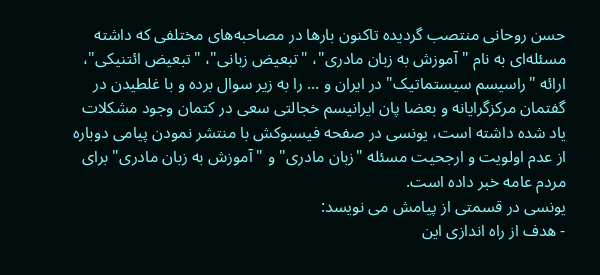حسن روحانی منتصب گردیده تاکنون بارها در مصاحبه‌های مختلفی که داشته مسئله‌ای به نام "آموزش به زبان مادری"، "تبعیض زبانی"، "تبعیض ائتنیکی"، ارائه "راسیسم سیستماتیک" در ایران و ... را به زیر سوال برده و با غلطیدن در گفتمان مرکزگرایانه و بعضا پان ایرانیسم خجالتی سعی در کتمان وجود مشکلات یاد شده داشته است، یونسی در صفحه فیسبوکش با منتشر نمودن پیامی دوباره از عدم اولویت و ارجحیت مسئله "زبان مادری" و "آموزش به زبان مادری" برای مردم عامه خبر داده است.
یونسی در قسمتی از پیامش می نویسد:
- هدف از راه اندازی این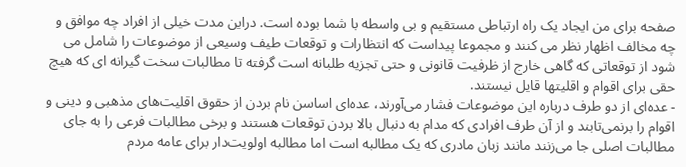صفحه برای من ایجاد یک راه ارتباطی مستقیم و بی واسطه با شما بوده است. دراین مدت خیلی از افراد چه موافق و چه مخالف اظهار نظر می کنند و مجموعا پیداست که انتظارات و توقعات طیف وسیعی از موضوعات را شامل می شود از توقعاتی که گاهی خارج از ظرفیت قانونی و حتی تجزیه طلبانه است گرفته تا مطالبات سخت گیرانه ای که هیچ حقی برای اقوام و اقلیتها قایل نیستند.
- عده‌ای از دو طرف درباره این موضوعات فشار می‌آورند، عده‌ای اساسن نام بردن از حقوق اقلیت‌های مذهبی و دینی و اقوام را برنمی‌تابند و از آن طرف افرادی که مدام به دنبال بالا بردن توقعات هستند و برخی مطالبات فرعی را به جای مطالبات اصلی جا می‌زنند مانند زبان مادری که یک مطالبه است اما مطالبه اولویت‌دار برای عامه مردم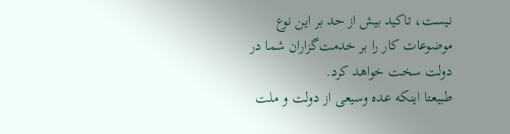نیست، تاکید بیش از حد بر این نوع موضوعات کار را بر خدمت‌گزاران شما در دولت سخت خواهد کرد.
طبیعتا اینکه عده‌ وسیعی از دولت و ملت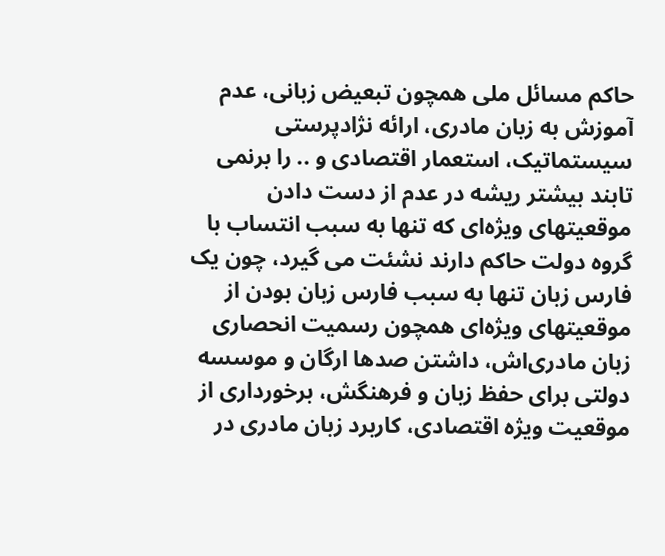حاکم مسائل ملی همچون تبعیض زبانی، عدم آموزش به زبان مادری، ارائه نژادپرستی سیستماتیک، استعمار اقتصادی و .. را برنمی تابند بیشتر ریشه در عدم از دست دادن موقعیتهای ویژه‌ای که تنها به سبب انتساب با گروه دولت حاکم دارند نشئت می گیرد، چون یک فارس زبان تنها به سبب فارس زبان بودن از موقعیتهای ویژه‌ای همچون رسمیت انحصاری زبان مادری‌اش، داشتن صدها ارگان و موسسه دولتی برای حفظ زبان و فرهنگش، برخورداری از موقعیت ویژه اقتصادی، کاربرد زبان مادری در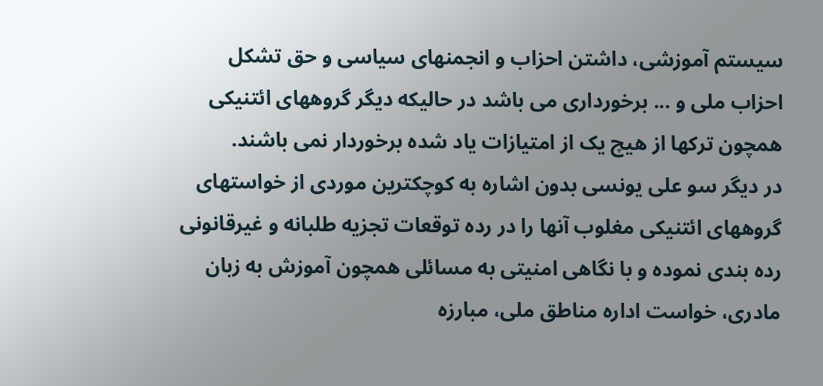سیستم آموزشی، داشتن احزاب و انجمنهای سیاسی و حق تشکل احزاب ملی و ... برخورداری می باشد در حالیکه دیگر گروههای ائتنیکی همچون ترکها از هیچ یک از امتیازات یاد شده برخوردار نمی باشند.
در دیگر سو علی یونسی بدون اشاره به کوچکترین موردی از خواستهای گروههای ائتنیکی مغلوب آنها را در رده توقعات تجزیه طلبانه و غیرقانونی رده بندی نموده و با نگاهی امنیتی به مسائلی همچون آموزش به زبان مادری، خواست اداره مناطق ملی، مبارزه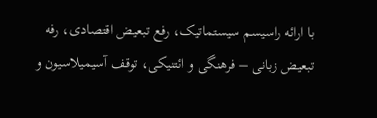با ارائه راسیسم سیستماتیک، رفع تبعیض اقتصادی، رفه تبعیض زبانی – فرهنگی و ائتنیکی، توقف آسیمیلاسیون و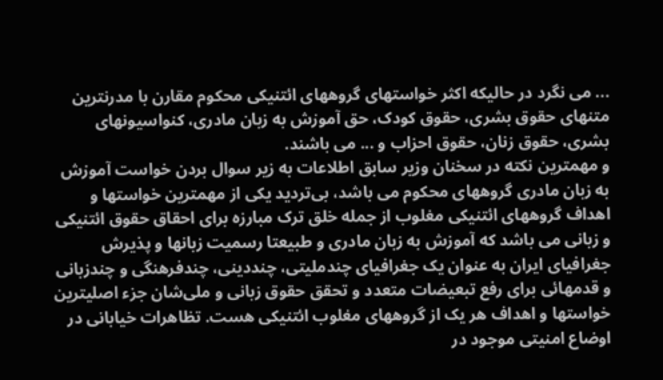... می نگرد در حالیکه اکثر خواستهای گروههای ائتنیکی محکوم مقارن با مدرنترین متنهای حقوق بشری، حقوق کودک، حق آموزش به زبان مادری، کنواسیونهای بشری، حقوق زنان، حقوق احزاب و ... می باشند.
و مهمترین نکته در سخنان وزیر سابق اطلاعات به زیر سوال بردن خواست آموزش به زبان مادری گروههای محکوم می باشد، بی‌تردید یکی از مهمترین خواستها و اهداف گروههای ائتنیکی مغلوب از جمله خلق ترک مبارزه برای احقاق حقوق ائتنیکی و زبانی می باشد که آموزش به زبان مادری و طبیعتا رسمیت زبانها و پذیرش جغرافیای ایران به عنوان یک جغرافیای چندملیتی، چنددینی، چندفرهنگی و چندزبانی و قدمهائی برای رفع تبعیضات متعدد و تحقق حقوق زبانی و ملی‌شان جزء اصلیترین خواستها و اهداف هر یک از گروههای مغلوب ائتنیکی هست. تظاهرات خیابانی در اوضاع امنیتی موجود در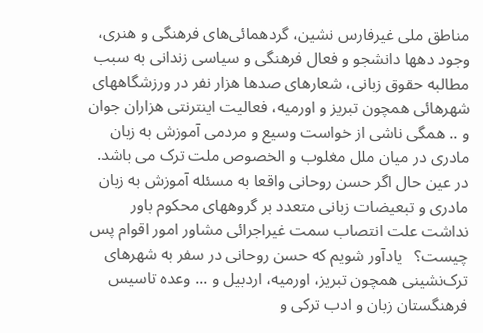مناطق ملی غیرفارس نشین، گردهمائی‌های فرهنگی و هنری، وجود دهها دانشجو و فعال فرهنگی و سیاسی زندانی به سبب مطالبه حقوق زبانی، شعارهای صدها هزار نفر در ورزشگاههای شهرهائی همچون تبریز و اورمیه، فعالیت اینترنتی هزاران جوان و .. همگی ناشی از خواست وسیع و مردمی آموزش به زبان مادری در میان ملل مغلوب و الخصوص ملت ترک می باشد. در عین حال اگر حسن روحانی واقعا به مسئله آموزش به زبان مادری و تبعیضات زبانی متعدد بر گروههای محکوم باور نداشت علت انتصاب سمت غیراجرائی مشاور امور اقوام پس چیست؟   یادآور شویم که حسن روحانی در سفر به شهرهای ترک‌نشینی همچون تبریز، اورمیه، اردبیل و ... وعده تاسیس فرهنگستان زبان و ادب ترکی و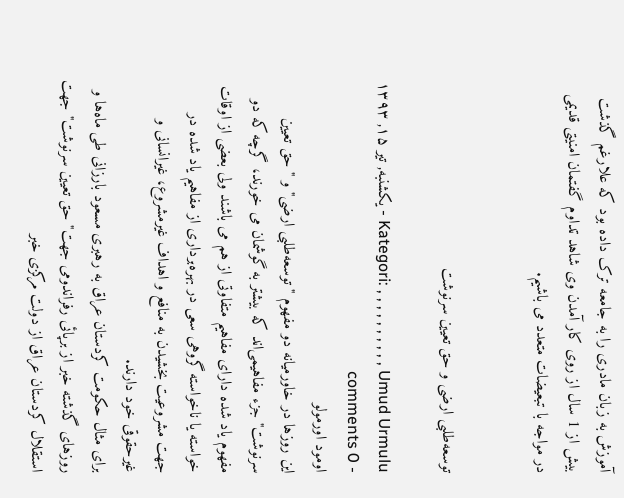آموزش به زبان مادری را به جامعه ترک داده بود که علارغم گذشت بیش از 1 سال از روی کار آمدن وی شاهد تداوم گفتمان امنیتی قدیمی در مواجه با تبعیضات متعدد می باشیم.


توسعه‌طلبی ارضی و حق تعیین سرنوشت

Kategori: , , , , , , , , , , Umud Urmulu - یکشنبه, تیر ۱۵, ۱۳۹۳ - 0 comments
اومود اورمولو
این روزها در خاورمیانه دو مفهوم "توسعه‌‌طلبی ارضی" و "حق تعیین سرنوشت" جزء مفاهیمی‌اند که بیشتر به گوشمان می خورند، گرچه که دو مفهوم یاد شده دارای مفاهیم متفاوتی از هم‌ می باشند ولی بعضی از اوقات خواسته یا ناخواسته گروهی سعی در بهره‌برداری از مفاهیم یاد شده در جهت مشروعیت بخشیدن به منافع و اهداف غیرمشروع، غیرانسانی و غیرحقوقی خود دارند.
برای مثال حکومت کردستان عراق به رهبری مسعود بارزانی طی ماه‌ها و روزهای گذشته خبر از برپائی رفراندومی جهت" حق تعیین سرنوشت" جهت استقلال کردستان عراق از دولت مرکزی خبر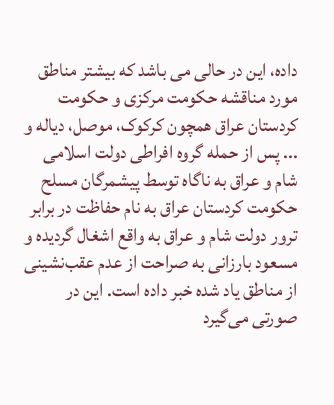داده، این در حالی می باشد که بیشتر مناطق مورد مناقشه حکومت مرکزی و حکومت کردستان عراق همچون کرکوک، موصل، دیاله و ... پس از حمله گروه افراطی دولت اسلامی شام و عراق به ناگاه توسط پیشمرگان مسلح حکومت کردستان عراق به نام حفاظت در برابر ترور دولت شام و عراق به واقع اشغال گردیده و مسعود بارزانی به صراحت از عدم عقب‌نشینی از مناطق یاد شده خبر داده است. این در صورتی می‌گیرد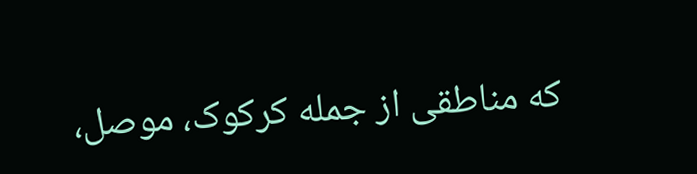که مناطقی از جمله کرکوک، موصل،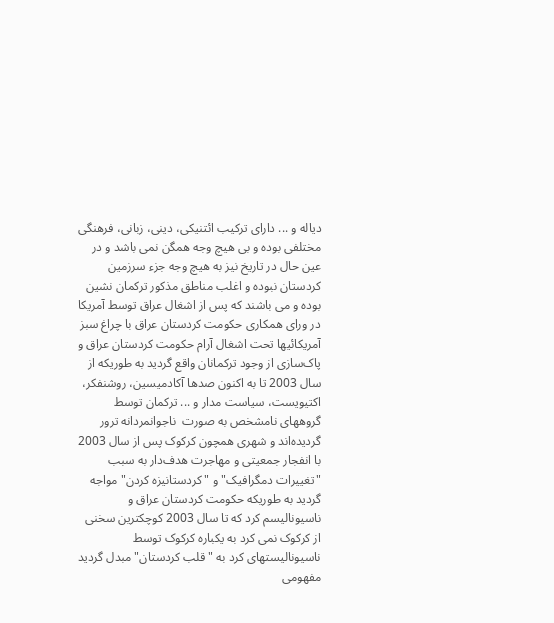دیاله و ... دارای ترکیب ائتنیکی، دینی، زبانی، فرهنگی مختلفی بوده و بی هیچ وجه همگن نمی باشد و در عین حال در تاریخ نیز به هیچ وجه جزء سرزمین کردستان نبوده‌ و اغلب مناطق مذکور ترکمان نشین بوده‌ و می باشند که پس از اشغال عراق توسط آمریکا در ورای همکاری حکومت کردستان عراق با چراغ سبز آمریکائیها تحت اشغال آرام حکومت کردستان عراق و پاک‌سازی از وجود ترکمانان واقع گردید به طوریکه از سال 2003 تا به اکنون صدها آکادمیسین، روشنفکر، اکتیویست، سیاست مدار و ... ترکمان توسط گروههای نامشخص به صورت  ناجوانمردانه ترور گردیده‌اند و شهری همچون کرکوک پس از سال 2003 با انفجار جمعیتی و مهاجرت هدف‌دار به سبب "تغییرات دمگرافیک" و "کردستانیزه کردن" مواجه گردید به طوریکه حکومت کردستان عراق و ناسیونالیسم کرد که تا سال 2003 کوچکترین سخنی از کرکوک نمی کرد به یکباره کرکوک توسط ناسیونالیستهای کرد به "قلب کردستان" مبدل گردید مفهومی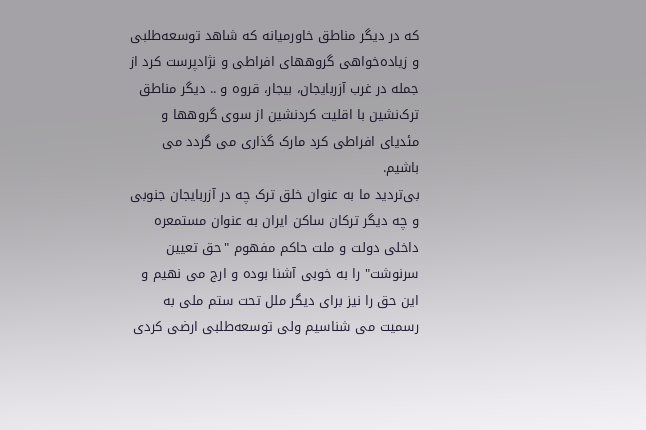که در دیگر مناطق خاورمیانه که شاهد توسعه‌طلبی و زیاده‌خواهی گروههای افراطی و نژادپرست کرد از جمله در غرب آزربایجان، بیجار، قروه و .. دیگر مناطق ترک‌نشین با اقلیت کردنشین از سوی گروهها و مئدیای افراطی کرد مارک گذاری می گردد می باشیم.
بی‌تردید ما به عنوان خلق ترک چه در آزربایجان جنوبی و چه دیگر ترکان ساکن ایران به عنوان مستمعره داخلی دولت و ملت حاکم مفهوم "حق تعیین سرنوشت" را به خوبی آشنا بوده و ارج می نهیم و این حق را نیز برای دیگر ملل تحت ستم ملی به رسمیت می شناسیم ولی توسعه‌طلبی ارضی کردی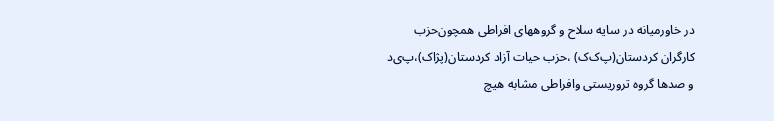در خاورمیانه در سایه سلاح و گروههای افراطی همچون‌حزب کارگران کردستان(پ‌ک‌ک) ،حزب حیات آزاد کردستان(پژاک)،پ‌ی‌د و صدها گروه تروریستی وافراطی مشابه هیچ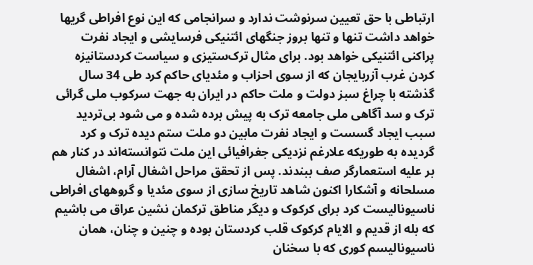ارتباطی با حق تعیین سرنوشت ندارد و سرانجامی که این نوع افراطی گریها خواهد داشت تنها و تنها بروز جنگهای ائتنیکی فرسایشی و ایجاد نفرت پراکنی ائتنیکی خواهد بود. برای مثال ترک‌ستیزی و سیاست کردستانیزه کردن غرب آزربایجان که از سوی احزاب و مئدیای حاکم کرد طی 34 سال گذشته با چراغ سبز دولت و ملت حاکم در ایران به جهت سرکوب ملی گرائی ترک و سد آگاهی ملی جامعه ترک به پیش برده شده و می شود ‌بی‌تردید سبب ایجاد گسست و ایجاد نفرت مابین دو ملت ستم دیده ترک و کرد گردیده به طوریکه علارغم نزدیکی جغرافیائی این ملت نتوانسته‌اند در کنار هم بر علیه استعمارگر صف ببندند. پس از تحقق مراحل اشغال آرام، اشغال مسلحانه و آشکارا اکنون شاهد تاریخ سازی از سوی مئدیا و گروههای افراطی ناسیونالیست کرد برای کرکوک و دیگر مناطق ترکمان نشین عراق می باشیم که بله از قدیم و الایام کرکوک قلب کردستان بوده و چنین و چنان، همان ناسیونالیسم کوری که با سخنان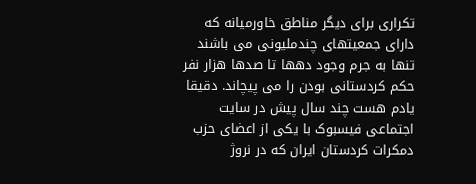تکراری برای دیگر مناطق خاورمیانه که دارای جمعیتهای چندملیونی می باشند تنها به جرم وجود دهها تا صدها هزار نفر حکم کردستانی بودن را می پیچاند. دقیقا یادم هست چند سال پیش در سایت اجتماعی فیسبوک با یکی از اعضای حزب دمکرات کردستان ایران که در نروژ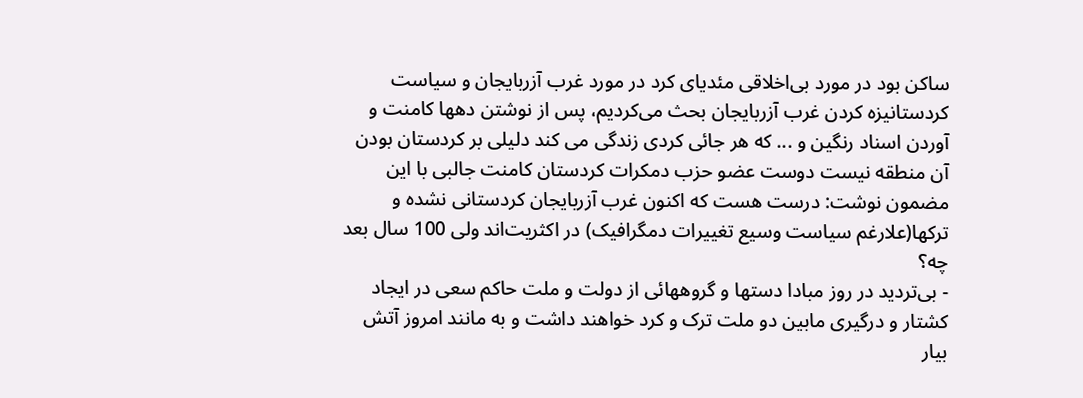ساکن بود در مورد بی‌ا‌خلاقی مئدیای کرد در مورد غرب آزربایجان و سیاست کردستانیزه کردن غرب آزربایجان بحث می‌کردیم، پس از نوشتن دهها کامنت و آوردن اسناد رنگین و ... که هر جائی کردی زندگی می کند دلیلی بر کردستان بودن آن منطقه نیست دوست عضو حزب دمکرات کردستان کامنت جالبی با این مضمون نوشت: درست هست که اکنون غرب آزربایجان کردستانی نشده و ترکها(علارغم سیاست وسیع تغییرات دمگرافیک) در اکثریت‌اند ولی 100 سال بعد چه؟
- بی‌تردید در روز مبادا دستها و گروههائی از دولت و ملت حاکم سعی در ایجاد کشتار و درگیری مابین دو ملت ترک و کرد خواهند داشت و به مانند امروز آتش بیار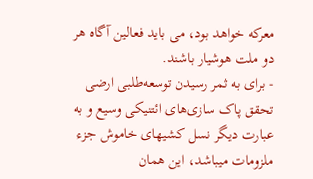معرکه خواهد بود، می باید فعالین آگاه هر دو ملت هوشیار باشند.
- برای به ثمر رسیدن توسعه‌طلبی ارضی تحقق پاک سازی‌های ائتنیکی وسیع و به عبارت دیگر نسل کشیهای خاموش جزء ملزومات میباشد، این همان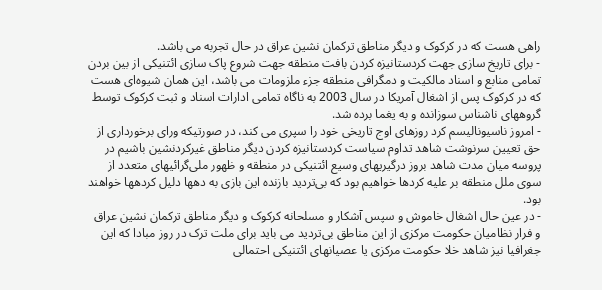راهی هست که در کرکوک و دیگر مناطق ترکمان نشین عراق در حال تجربه می باشد.
- برای تاریخ سازی جهت کردستانیزه کردن بافت منطقه جهت شروع پاک سازی ائتنیکی از بین بردن تمامی منابع و اسناد مالکیت و دمگرافی منطقه جزء ملزومات می باشد، این همان شیوه‌ای هست که در کرکوک پس از اشغال آمریکا در سال 2003 به ناگاه تمامی ادارات اسناد و ثبت کرکوک توسط گروههای ناشناس سوزانده و به یغما برده شد.
- امروز ناسیونالیسم کرد روزهای اوج تاریخی خود را سپری می کند، در صورتیکه ورای برخورداری از حق تعیین سرنوشت شاهد تداوم سیاست کردستانیزه کردن دیگر مناطق غیرکردنشین باشیم در پروسه میان مدت شاهد بروز درگیریهای وسیع ائتنیکی در منطقه و ظهور ملی‌گرائیهای متعدد از سوی ملل منطقه بر علیه کردها خواهیم بود که بی‌تردید بازنده این بازی به دهها دلیل کردهها خواهند بود.
- در عین حال اشغال خاموش و سپس آشکار و مسلحانه کرکوک و دیگر مناطق ترکمان نشین عراق و فرار نظامیان حکومت مرکزی از این مناطق بی‌تردید می باید برای ملت ترک در روز مبادا که این جغرافیا نیز شاهد خلا حکومت مرکزی یا عصیانهای ائتنیکی احتمالی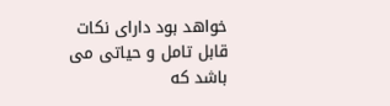خواهد بود دارای نکات قابل تامل و حیاتی می باشد که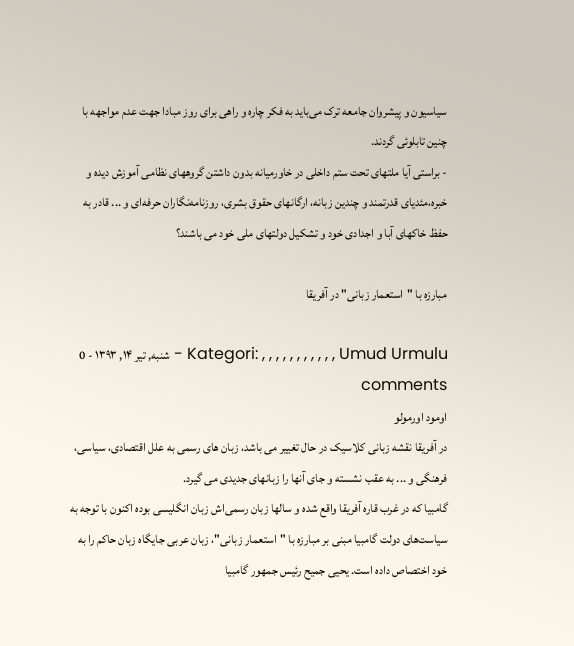سیاسیون و پیشروان جامعه ترک می‌باید به فکر چاره و راهی برای روز مبادا جهت عدم مواجهه با چنین تابلوئی گردند.
- براستی آیا ملتهای تحت ستم داخلی در خاورمیانه بدون داشتن گروههای نظامی آموزش دیده و خبره،مئدیای قدرتمند و چندین زبانه، ارگانهای حقوق بشری، روزنامه‌نگاران حرفه‌ای و ... قادر به حفظ خاکهای آبا و اجدادی خود و تشکیل دولتهای ملی خود می باشند؟

مبارزه با "استعمار زبانی" در آفریقا

Kategori: , , , , , , , , , , , Umud Urmulu - شنبه, تیر ۱۴, ۱۳۹۳ - 0 comments
اومود اورمولو
در آفریقا نقشه زبانی کلاسیک در حال تغییر می باشد، زبان های رسمی به علل اقتصادی، سیاسی، فرهنگی و ... به عقب نشسته و جای آنها را زبانهای جدیدی می گیرد.
گامبیا که در غرب قاره آفریقا واقع شده و سالها زبان رسمی‌اش زبان انگلیسی بوده اکنون با توجه به سیاست‌های دولت گامبیا مبنی بر مبارزه با "استعمار زبانی"، زبان عربی جایگاه زبان حاکم را به خود اختصاص داده است. یحیی جمیح رئیس جمهور گامبیا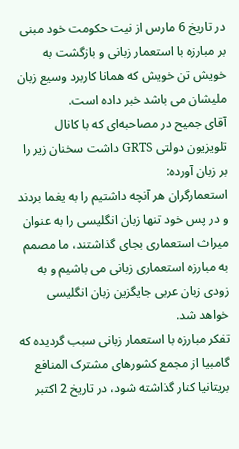در تاریخ 6 مارس از نیت حکومت خود مبنی بر مبارزه با استعمار زبانی و بازگشت به خویش تن خویش که همانا کاربرد وسیع زبان ملیشان می باشد خبر داده است.
آقای جمیح در مصاحبه‌ای که با کانال تلویزیون دولتی GRTS داشت سخنان زیر را بر زبان آورده:
استعمارگران هر آنچه داشتیم را به یغما بردند و در پس خود تنها زبان انگلیسی را به عنوان میراث استعماری بجای گذاشتند، ما مصمم به مبارزه استعماری زبانی می باشیم و به زودی زبان عربی جایگزین زبان انگلیسی خواهد شد.
تفکر مبارزه با استعمار زبانی سبب گردیده که گامبیا از مجمع کشورهای مشترک المنافع بریتانیا کنار گذاشته شود، در تاریخ 2 اکتبر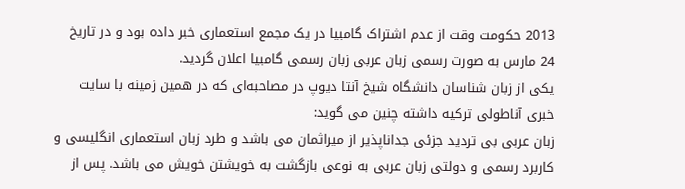2013 حکومت وقت از عدم اشتراک گامبیا در یک مجمع استعماری خبر داده بود و در تاریخ 24 مارس به صورت رسمی زبان عربی زبان رسمی گامبیا اعلان گردید.
یکی از زبان شناسان دانشگاه شیخ آنتا دیوپ در مصاحبه‌ای که در همین زمینه با سایت خبری آناطولی ترکیه داشته چنین می گوید:
زبان عربی بی تردید جزئی جداناپذیر از میراثمان می باشد و طرد زبان استعماری انگلیسی و کاربرد رسمی و دولتی زبان عربی به نوعی بازگشت به خویشتن خویش می باشد. پس از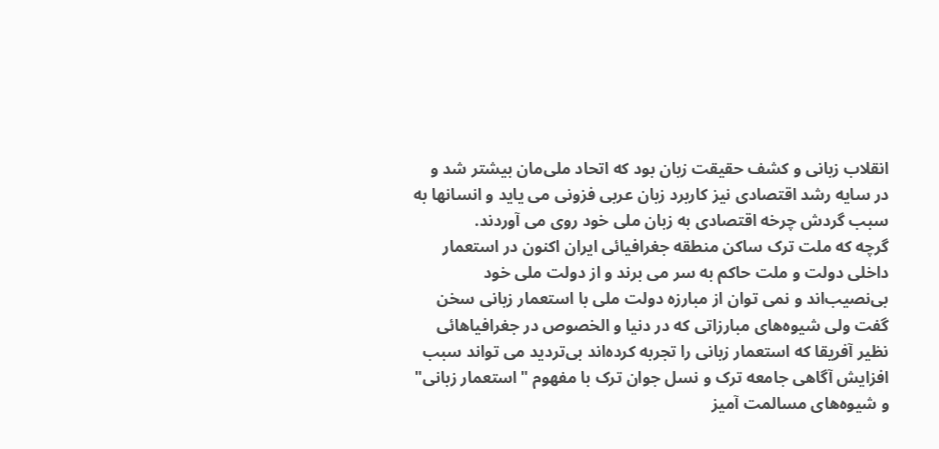انقلاب زبانی و کشف حقیقت زبان بود که اتحاد ملی‌مان بیشتر شد و در سایه رشد اقتصادی نیز کاربرد زبان عربی فزونی می یاید و انسانها به سبب گردش چرخه اقتصادی به زبان ملی خود روی می آوردند.
گرچه که ملت ترک ساکن منطقه جغرافیائی ایران اکنون در استعمار داخلی دولت و ملت حاکم به سر می برند و از دولت ملی خود بی‌نصیب‌اند و نمی توان از مبارزه دولت ملی با استعمار زبانی سخن گفت ولی شیوه‌های مبارزاتی که در دنیا و الخصوص در جغرافیاهائی نظیر آفریقا که استعمار زبانی را تجربه کرده‌اند بی‌تردید می تواند سبب افزایش آگاهی جامعه ترک و نسل جوان ترک با مفهوم "استعمار زبانی" و شیوه‌های مسالمت آمیز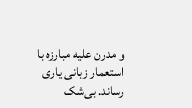و مدرن علیه مبارزه با استعمار زبانی یاری رساند. بی‌شک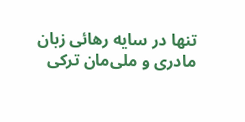تنها در سایه رهائی زبان مادری و ملی‌مان ترکی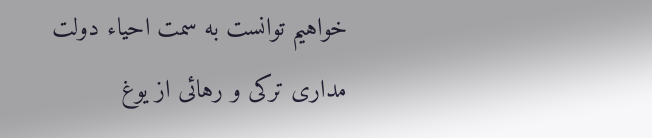خواهیم توانست به سمت احیاء دولت مداری ترکی و رهائی از یوغ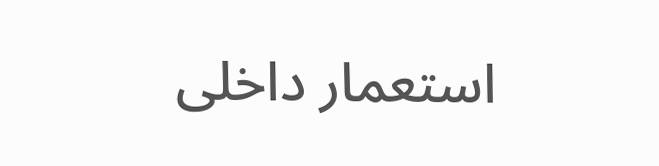استعمار داخلی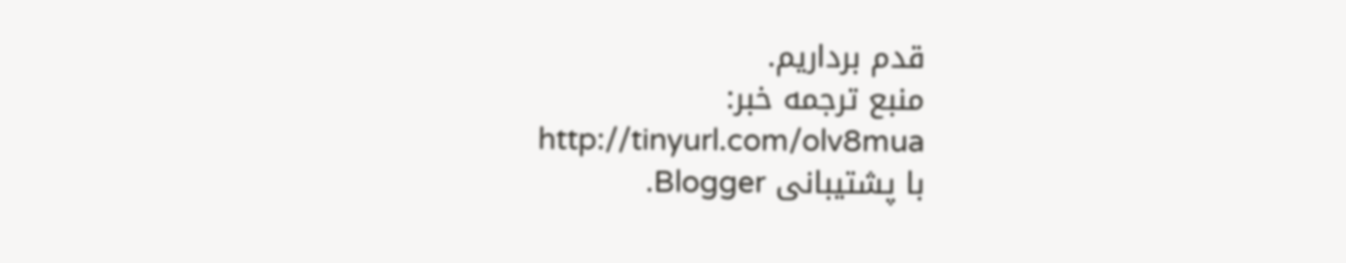قدم برداریم.
منبع ترجمه خبر:
http://tinyurl.com/olv8mua
با پشتیبانی Blogger.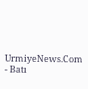UrmiyeNews.Com - Batı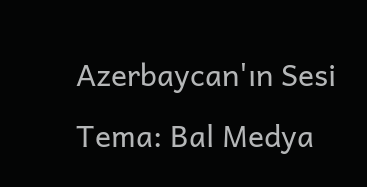Azerbaycan'ın Sesi
Tema: Bal Medya